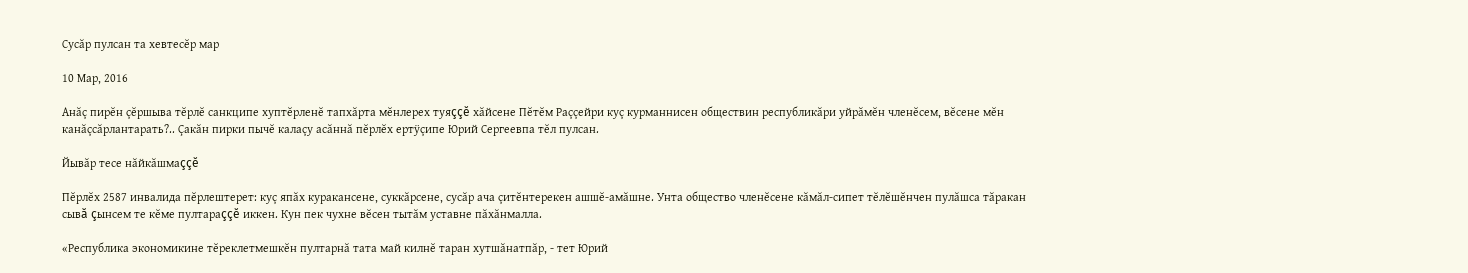Сусăр пулсан та хевтесĕр мар

10 Мар, 2016

Анăç пирĕн çĕршыва тĕрлĕ санкципе хуптĕрленĕ тапхăрта мĕнлерех туяççĕ хăйсене Пĕтĕм Раççейри куç курманнисен обществин республикăри уйрăмĕн членĕсем, вĕсене мĕн канăçсăрлантарать?.. Çакăн пирки пычĕ калаçу асăннă пĕрлĕх ертÿçипе Юрий Сергеевпа тĕл пулсан.

Йывăр тесе нăйкăшмаççĕ

Пĕрлĕх 2587 инвалида пĕрлештерет: куç япăх куракансене, суккăрсене, сусăр ача çитĕнтерекен ашшĕ-амăшне. Унта общество членĕсене кăмăл-сипет тĕлĕшĕнчен пулăшса тăракан сывă çынсем те кĕме пултараççĕ иккен. Кун пек чухне вĕсен тытăм уставне пăхăнмалла.

«Республика экономикине тĕреклетмешкĕн пултарнă тата май килнĕ таран хутшăнатпăр, - тет Юрий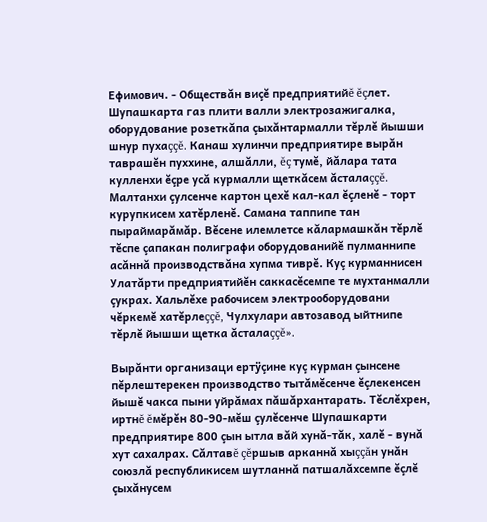Ефимович. - Обществăн виçĕ предприятийĕ ĕçлет. Шупашкарта газ плити валли электрозажигалка, оборудование розеткăпа çыхăнтармалли тĕрлĕ йышши шнур пухаççĕ. Канаш хулинчи предприятире вырăн таврашĕн пуххине, алшăлли, ĕç тумĕ, йăлара тата кулленхи ĕçре усă курмалли щеткăсем ăсталаççĕ. Малтанхи çулсенче картон цехĕ кал-кал ĕçленĕ - торт курупкисем хатĕрленĕ. Самана таппипе тан пыраймарăмăр. Вĕсене илемлетсе кăлармашкăн тĕрлĕ тĕспе çапакан полиграфи оборудованийĕ пулманнипе асăннă производствăна хупма тиврĕ. Куç курманнисен Улатăрти предприятийĕн саккасĕсемпе те мухтанмалли çукрах. Хальлĕхе рабочисем электрооборудовани чĕркемĕ хатĕрлеççĕ, Чулхулари автозавод ыйтнипе тĕрлĕ йышши щетка ăсталаççĕ».

Вырăнти организаци ертÿçине куç курман çынсене пĕрлештерекен производство тытăмĕсенче ĕçлекенсен йышĕ чакса пыни уйрăмах пăшăрхантарать. Тĕслĕхрен, иртнĕ ĕмĕрĕн 80-90-мĕш çулĕсенче Шупашкарти предприятире 800 çын ытла вăй хунă-тăк, халĕ - вунă хут сахалрах. Сăлтавĕ çĕршыв арканнă хыççăн унăн союзлă республикисем шутланнă патшалăхсемпе ĕçлĕ çыхăнусем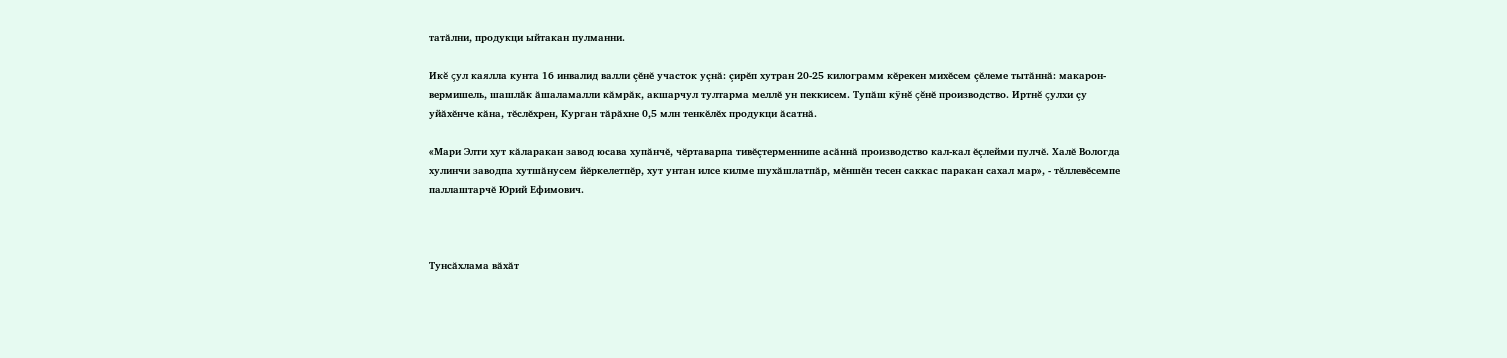татăлни, продукци ыйтакан пулманни.

Икĕ çул каялла кунта 16 инвалид валли çĕнĕ участок уçнă: çирĕп хутран 20-25 килограмм кĕрекен михĕсем çĕлеме тытăннă: макарон-вермишель, шашлăк ăшаламалли кăмрăк, акшарчул тултарма меллĕ ун пеккисем. Тупăш кÿнĕ çĕнĕ производство. Иртнĕ çулхи çу уйăхĕнче кăна, тĕслĕхрен, Курган тăрăхне 0,5 млн тенкĕлĕх продукци ăсатнă.

«Мари Элти хут кăларакан завод юсава хупăнчĕ, чĕртаварпа тивĕçтерменнипе асăннă производство кал-кал ĕçлейми пулчĕ. Халĕ Вологда хулинчи заводпа хутшăнусем йĕркелетпĕр, хут унтан илсе килме шухăшлатпăр, мĕншĕн тесен саккас паракан сахал мар», - тĕллевĕсемпе паллаштарчĕ Юрий Ефимович.



Тунсăхлама вăхăт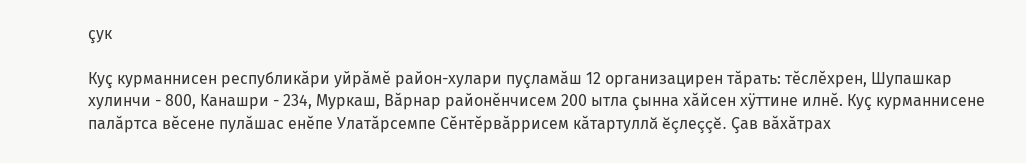çук

Куç курманнисен республикăри уйрăмĕ район-хулари пуçламăш 12 организацирен тăрать: тĕслĕхрен, Шупашкар хулинчи - 800, Канашри - 234, Муркаш, Вăрнар районĕнчисем 200 ытла çынна хăйсен хÿттине илнĕ. Куç курманнисене палăртса вĕсене пулăшас енĕпе Улатăрсемпе Сĕнтĕрвăррисем кăтартуллă ĕçлеççĕ. Çав вăхăтрах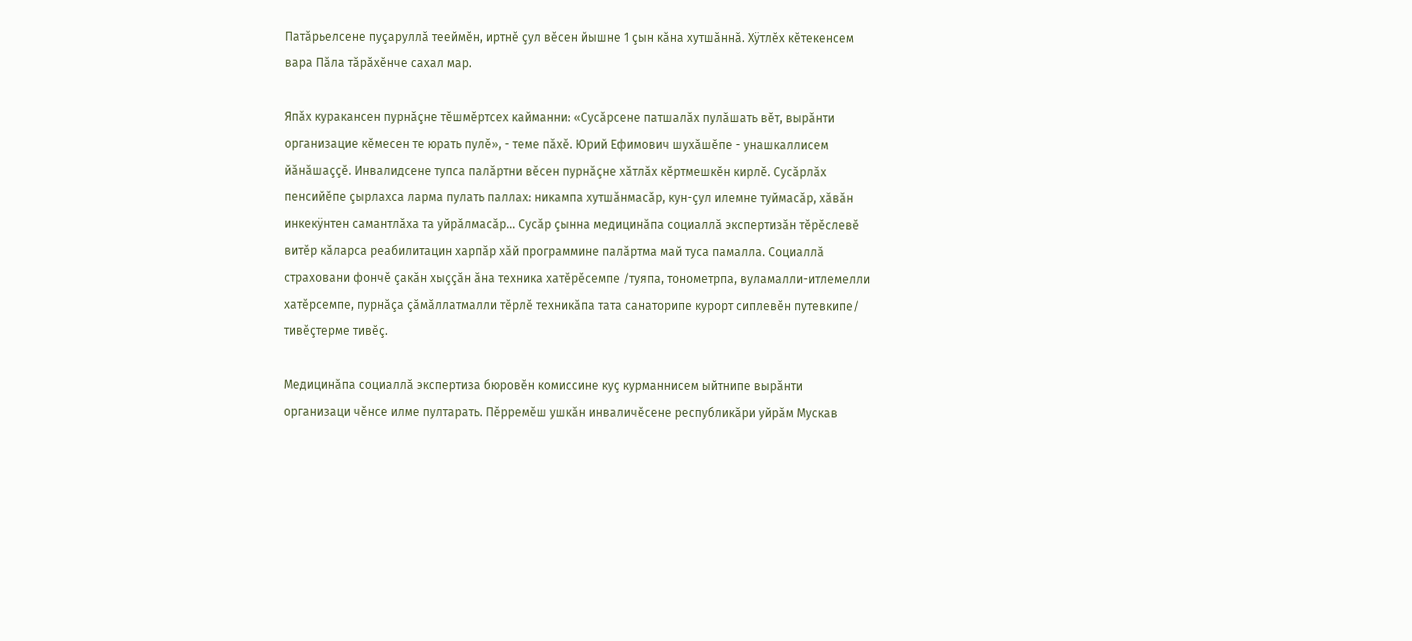Патăрьелсене пуçаруллă тееймĕн, иртнĕ çул вĕсен йышне 1 çын кăна хутшăннă. Хÿтлĕх кĕтекенсем вара Пăла тăрăхĕнче сахал мар.

Япăх куракансен пурнăçне тĕшмĕртсех кайманни: «Сусăрсене патшалăх пулăшать вĕт, вырăнти организацие кĕмесен те юрать пулĕ», - теме пăхĕ. Юрий Ефимович шухăшĕпе - унашкаллисем йăнăшаççĕ. Инвалидсене тупса палăртни вĕсен пурнăçне хăтлăх кĕртмешкĕн кирлĕ. Сусăрлăх пенсийĕпе çырлахса ларма пулать паллах: никампа хутшăнмасăр, кун-çул илемне туймасăр, хăвăн инкекÿнтен самантлăха та уйрăлмасăр... Сусăр çынна медицинăпа социаллă экспертизăн тĕрĕслевĕ витĕр кăларса реабилитацин харпăр хăй программине палăртма май туса памалла. Социаллă страховани фончĕ çакăн хыççăн ăна техника хатĕрĕсемпе /туяпа, тонометрпа, вуламалли-итлемелли хатĕрсемпе, пурнăçа çăмăллатмалли тĕрлĕ техникăпа тата санаторипе курорт сиплевĕн путевкипе/ тивĕçтерме тивĕç.

Медицинăпа социаллă экспертиза бюровĕн комиссине куç курманнисем ыйтнипе вырăнти организаци чĕнсе илме пултарать. Пĕрремĕш ушкăн инваличĕсене республикăри уйрăм Мускав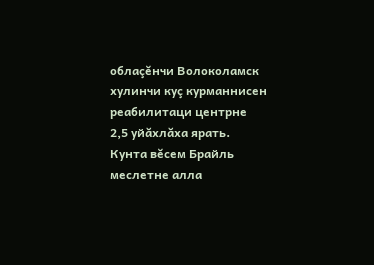облаçĕнчи Волоколамск хулинчи куç курманнисен реабилитаци центрне 2,5 уйăхлăха ярать. Кунта вĕсем Брайль меслетне алла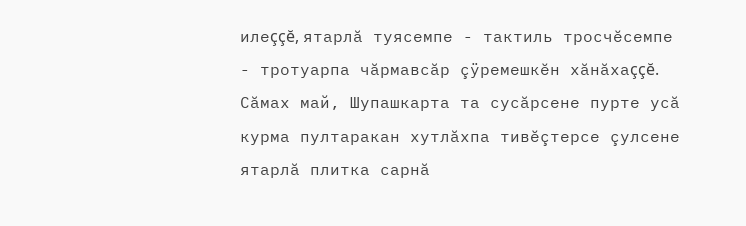илеççĕ, ятарлă туясемпе - тактиль тросчĕсемпе - тротуарпа чăрмавсăр çÿремешкĕн хăнăхаççĕ. Сăмах май, Шупашкарта та сусăрсене пурте усă курма пултаракан хутлăхпа тивĕçтерсе çулсене ятарлă плитка сарнă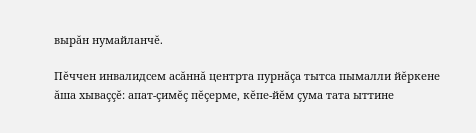вырăн нумайланчĕ.

Пĕччен инвалидсем асăннă центрта пурнăçа тытса пымалли йĕркене ăша хываççĕ: апат-çимĕç пĕçерме, кĕпе-йĕм çума тата ыттине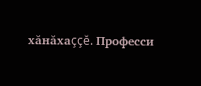хăнăхаççĕ. Професси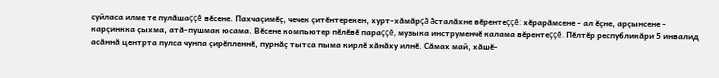суйласа илме те пулăшаççĕ вĕсене. Пахчаçимĕç, чечек çитĕнтерекен, хурт-хăмăрçă ăсталăхне вĕрентеççĕ: хĕрарăмсене - ал ĕçне, арçынсене - карçинкка çыхма, атă-пушмак юсама. Вĕсене компьютер пĕлĕвĕ параççĕ, музыка инструменчĕ калама вĕрентеççĕ. Пĕлтĕр республикăри 5 инвалид асăннă центрта пулса чунпа çирĕпленнĕ, пурнăç тытса пыма кирлĕ хăнăху илнĕ. Сăмах май, хăшĕ-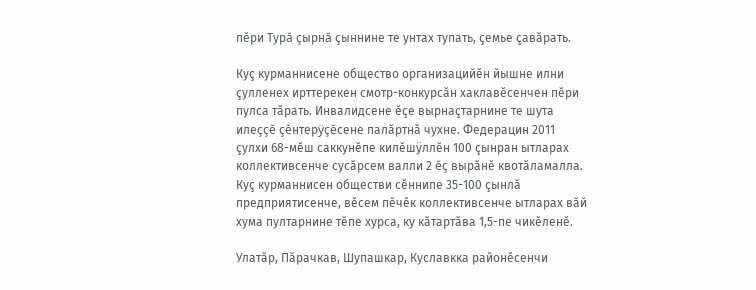пĕри Турă çырнă çыннине те унтах тупать, çемье çавăрать.

Куç курманнисене общество организацийĕн йышне илни çулленех ирттерекен смотр-конкурсăн хаклавĕсенчен пĕри пулса тăрать. Инвалидсене ĕçе вырнаçтарнине те шута илеççĕ çĕнтерÿçĕсене палăртнă чухне. Федерацин 2011 çулхи 68-мĕш саккунĕпе килĕшÿллĕн 100 çынран ытларах коллективсенче сусăрсем валли 2 ĕç вырăнĕ квотăламалла. Куç курманнисен обществи сĕннипе 35-100 çынлă предприятисенче, вĕсем пĕчĕк коллективсенче ытларах вăй хума пултарнине тĕпе хурса, ку кăтартăва 1,5-пе чикĕленĕ.

Улатăр, Пăрачкав, Шупашкар, Куславкка районĕсенчи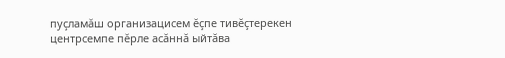пуçламăш организацисем ĕçпе тивĕçтерекен центрсемпе пĕрле асăннă ыйтăва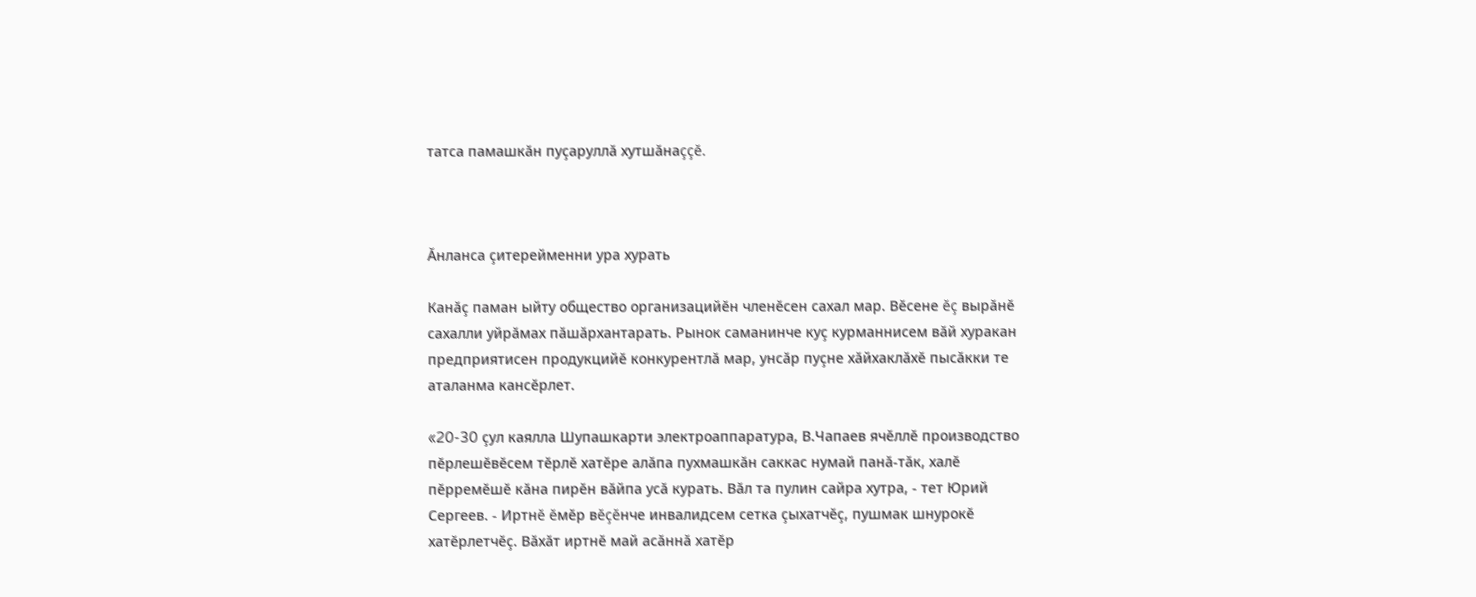татса памашкăн пуçаруллă хутшăнаççĕ.



Ăнланса çитерейменни ура хурать

Канăç паман ыйту общество организацийĕн членĕсен сахал мар. Вĕсене ĕç вырăнĕ сахалли уйрăмах пăшăрхантарать. Рынок саманинче куç курманнисем вăй хуракан предприятисен продукцийĕ конкурентлă мар, унсăр пуçне хăйхаклăхĕ пысăкки те аталанма кансĕрлет.

«20-30 çул каялла Шупашкарти электроаппаратура, В.Чапаев ячĕллĕ производство пĕрлешĕвĕсем тĕрлĕ хатĕре алăпа пухмашкăн саккас нумай панă-тăк, халĕ пĕрремĕшĕ кăна пирĕн вăйпа усă курать. Вăл та пулин сайра хутра, - тет Юрий Сергеев. - Иртнĕ ĕмĕр вĕçĕнче инвалидсем сетка çыхатчĕç, пушмак шнурокĕ хатĕрлетчĕç. Вăхăт иртнĕ май асăннă хатĕр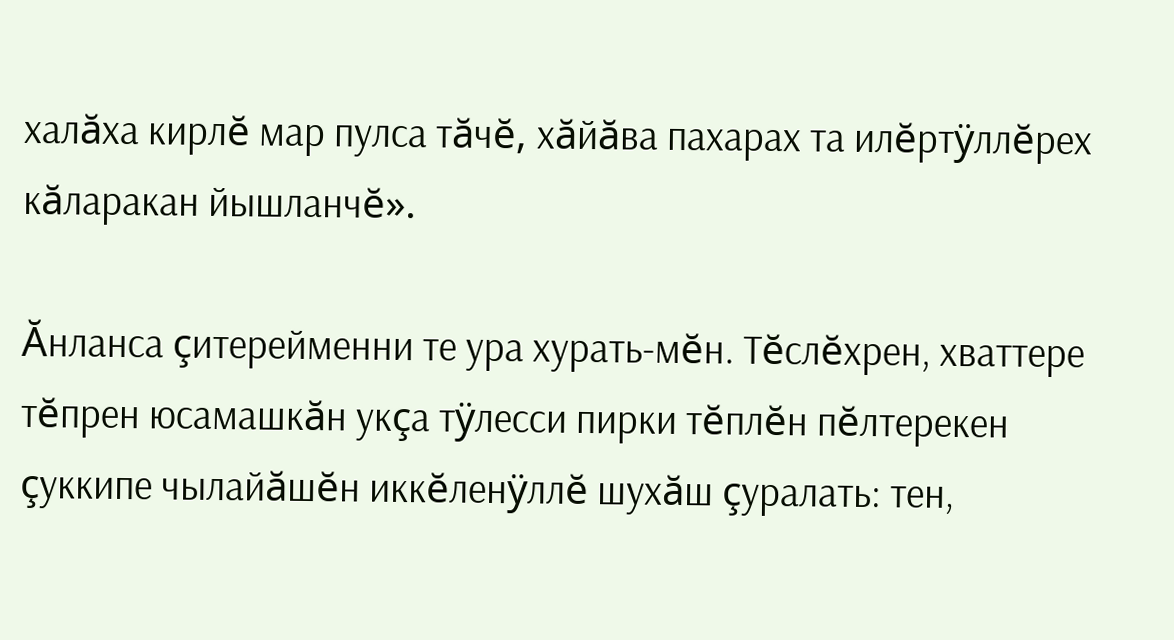халăха кирлĕ мар пулса тăчĕ, хăйăва пахарах та илĕртÿллĕрех кăларакан йышланчĕ».

Ăнланса çитерейменни те ура хурать-мĕн. Тĕслĕхрен, хваттере тĕпрен юсамашкăн укçа тÿлесси пирки тĕплĕн пĕлтерекен çуккипе чылайăшĕн иккĕленÿллĕ шухăш çуралать: тен,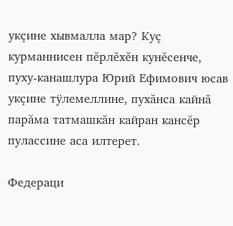укçине хывмалла мар? Куç курманнисен пĕрлĕхĕн кунĕсенче, пуху-канашлура Юрий Ефимович юсав укçине тÿлемеллине, пухăнса кайнă парăма татмашкăн кайран кансĕр пулассине аса илтерет.

Федераци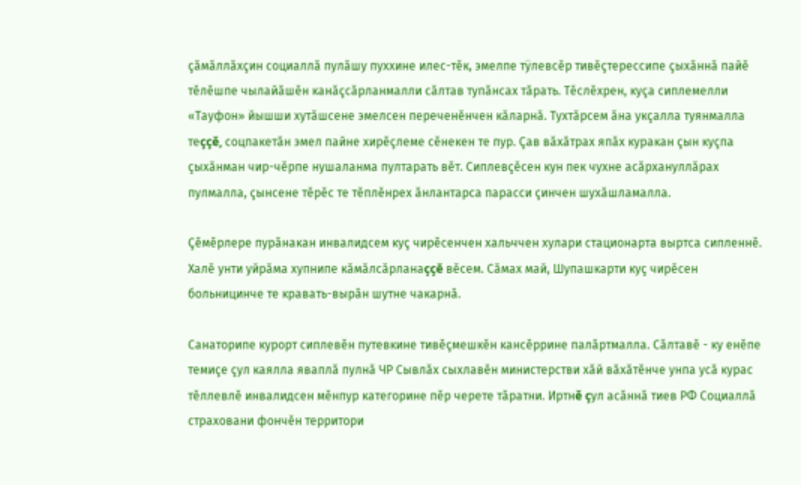çăмăллăхçин социаллă пулăшу пуххине илес-тĕк, эмелпе тÿлевсĕр тивĕçтерессипе çыхăннă пайĕ тĕлĕшпе чылайăшĕн канăçсăрланмалли сăлтав тупăнсах тăрать. Тĕслĕхрен, куçа сиплемелли «Тауфон» йышши хутăшсене эмелсен переченĕнчен кăларнă. Тухтăрсем ăна укçалла туянмалла теççĕ, соцпакетăн эмел пайне хирĕçлеме сĕнекен те пур. Çав вăхăтрах япăх куракан çын куçпа çыхăнман чир-чĕрпе нушаланма пултарать вĕт. Сиплевçĕсен кун пек чухне асăрхануллăрах пулмалла, çынсене тĕрĕс те тĕплĕнрех ăнлантарса парасси çинчен шухăшламалла.

Çĕмĕрлере пурăнакан инвалидсем куç чирĕсенчен хальччен хулари стационарта выртса сипленнĕ. Халĕ унти уйрăма хупнипе кăмăлсăрланаççĕ вĕсем. Сăмах май, Шупашкарти куç чирĕсен больницинче те кравать-вырăн шутне чакарнă.

Санаторипе курорт сиплевĕн путевкине тивĕçмешкĕн кансĕррине палăртмалла. Сăлтавĕ - ку енĕпе темиçе çул каялла яваплă пулнă ЧР Сывлăх сыхлавĕн министерстви хăй вăхăтĕнче унпа усă курас тĕллевлĕ инвалидсен мĕнпур категорине пĕр черете тăратни. Иртнĕ çул асăннă тиев РФ Социаллă страховани фончĕн территори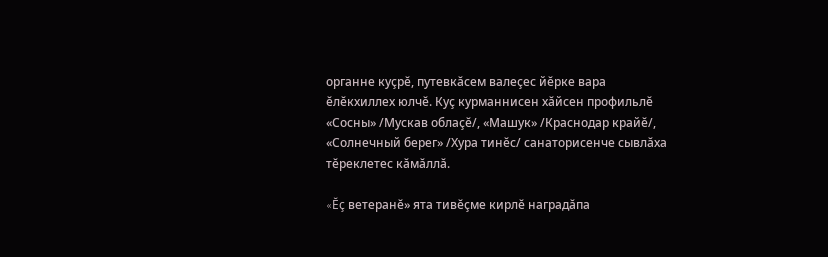органне куçрĕ, путевкăсем валеçес йĕрке вара ĕлĕкхиллех юлчĕ. Куç курманнисен хăйсен профильлĕ «Сосны» /Мускав облаçĕ/, «Машук» /Краснодар крайĕ/, «Солнечный берег» /Хура тинĕс/ санаторисенче сывлăха тĕреклетес кăмăллă.

«Ĕç ветеранĕ» ята тивĕçме кирлĕ наградăпа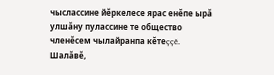чыслассине йĕркелесе ярас енĕпе ырă улшăну пулассине те общество членĕсем чылайранпа кĕтеççĕ. Шалăвĕ,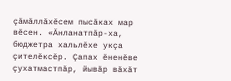çăмăллăхĕсем пысăках мар вĕсен. «Ăнланатпăр-ха, бюджетра хальлĕхе укçа çителĕксĕр. Çапах ĕненĕве çухатмастпăр, йывăр вăхăт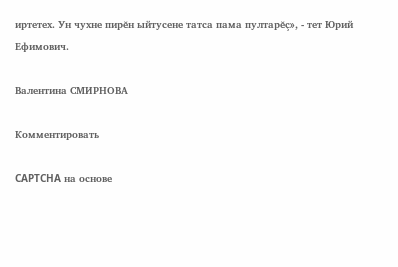иртетех. Ун чухне пирĕн ыйтусене татса пама пултарĕç», - тет Юрий Ефимович.

Валентина СМИРНОВА

Комментировать

CAPTCHA на основе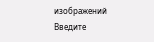изображений
Введите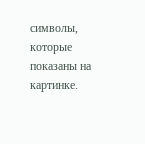символы, которые показаны на картинке.